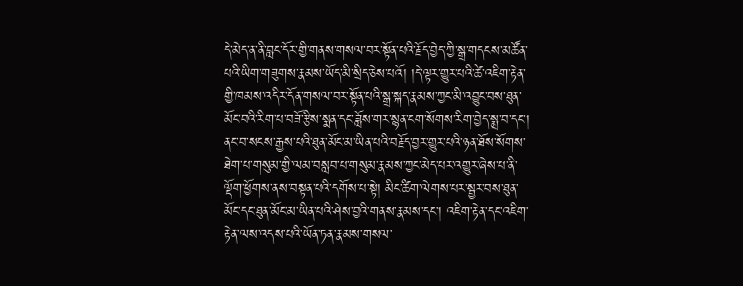དེ་མེད་ན་ནི་བླང་དོར་གྱི་གནས་གསལ་བར་སྟོན་པའི་རྗོད་བྱེད་ཀྱི་སྒྲ་གདངས་མཚོན་པའི་ཡིག་གཟུགས་རྣམས་ཡོད་མི་སྲིད་ཅེས་པའོ། །དེ་ལྟར་གྱུར་པའི་ཚེ་འཇིག་རྟེན་གྱི་ཁམས་འདིར་དོན་གསལ་བར་སྟོན་པའི་སྒྲ་སྐད་རྣམས་ཀྱང་མི་འབྱུང་བས་ཐུན་མོང་བའི་རིག་པ་བཟོ་རྩིས་སྨན་དང་ཟློས་གར་སྙན་ངག་སོགས་རིག་བྱེད་སྨྲ་བ་དང་། ནང་བ་སངས་རྒྱས་པའི་ཐུན་མོང་མ་ཡིན་པའི་བརྗོད་བྱར་གྱུར་པའི་ཉན་ཐོས་སོགས་ཐེག་པ་གསུམ་གྱི་ལམ་བསླབ་པ་གསུམ་རྣམས་ཀྱང་མེད་པར་འགྱུར་ཞེས་པ་ནི་ལྡོག་ཕྱོགས་ནས་བསྟན་པའི་དགོས་པ་སྟེ། མིང་ཚིག་ལེགས་པར་སྦྱར་བས་ཐུན་མོང་དང་ཐུན་མོང་མ་ཡིན་པའི་ཤེས་བྱའི་གནས་རྣམས་དང་། འཇིག་རྟེན་དང་འཇིག་རྟེན་ལས་འདས་པའི་ཡོན་ཏན་རྣམས་གསལ་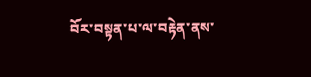བོར་བསྟན་པ་ལ་བརྟེན་ནས་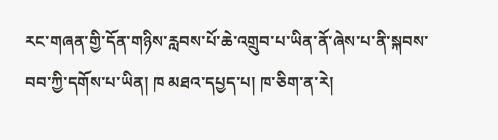རང་གཞན་གྱི་དོན་གཉིས་རླབས་པོ་ཆེ་འགྲུབ་པ་ཡིན་ནོ་ཞེས་པ་ནི་སྐབས་བབ་ཀྱི་དགོས་པ་ཡིན། ཁ མཐའ་དཔྱད་པ། ཁ་ཅིག་ན་རེ།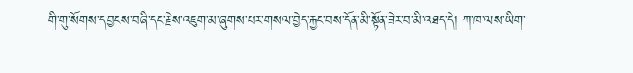གི་གུ་སོགས་དབྱངས་བཞི་དང་རྗེས་འཇུག་མ་ཞུགས་པར་གསལ་བྱེད་རྐྱང་བས་དོན་མི་སྟོན་ཟེར་བ་མི་འཐད་དེ། ཀ་ཁ་ལས་ཡིག་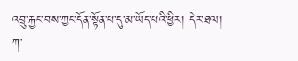འབྲུ་རྐྱང་བས་ཀྱང་དོན་སྟོན་པ་དུ་མ་ཡོད་པའི་ཕྱིར། དེར་ཐལ། ཀ་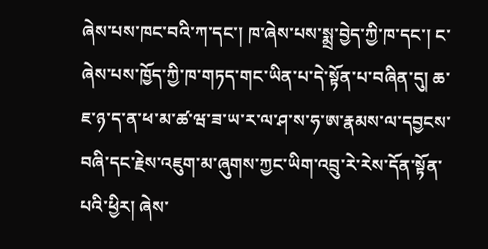ཞེས་པས་ཁང་བའི་ཀ་དང་། ཁ་ཞེས་པས་སྨྲ་བྱེད་ཀྱི་ཁ་དང་། ང་ཞེས་པས་ཁྱོད་ཀྱི་ཁ་གཏད་གང་ཡིན་པ་དེ་སྟོན་པ་བཞིན་དུ། ཆ་ཇ་ཉ་ད་ན་ཕ་མ་ཚ་ཝ་ཟ་ཡ་ར་ལ་ཤ་ས་ཧ་ཨ་རྣམས་ལ་དབྱངས་བཞི་དང་རྗེས་འཇུག་མ་ཞུགས་ཀྱང་ཡིག་འབྲུ་རེ་རེས་དོན་སྟོན་པའི་ཕྱིར། ཞེས་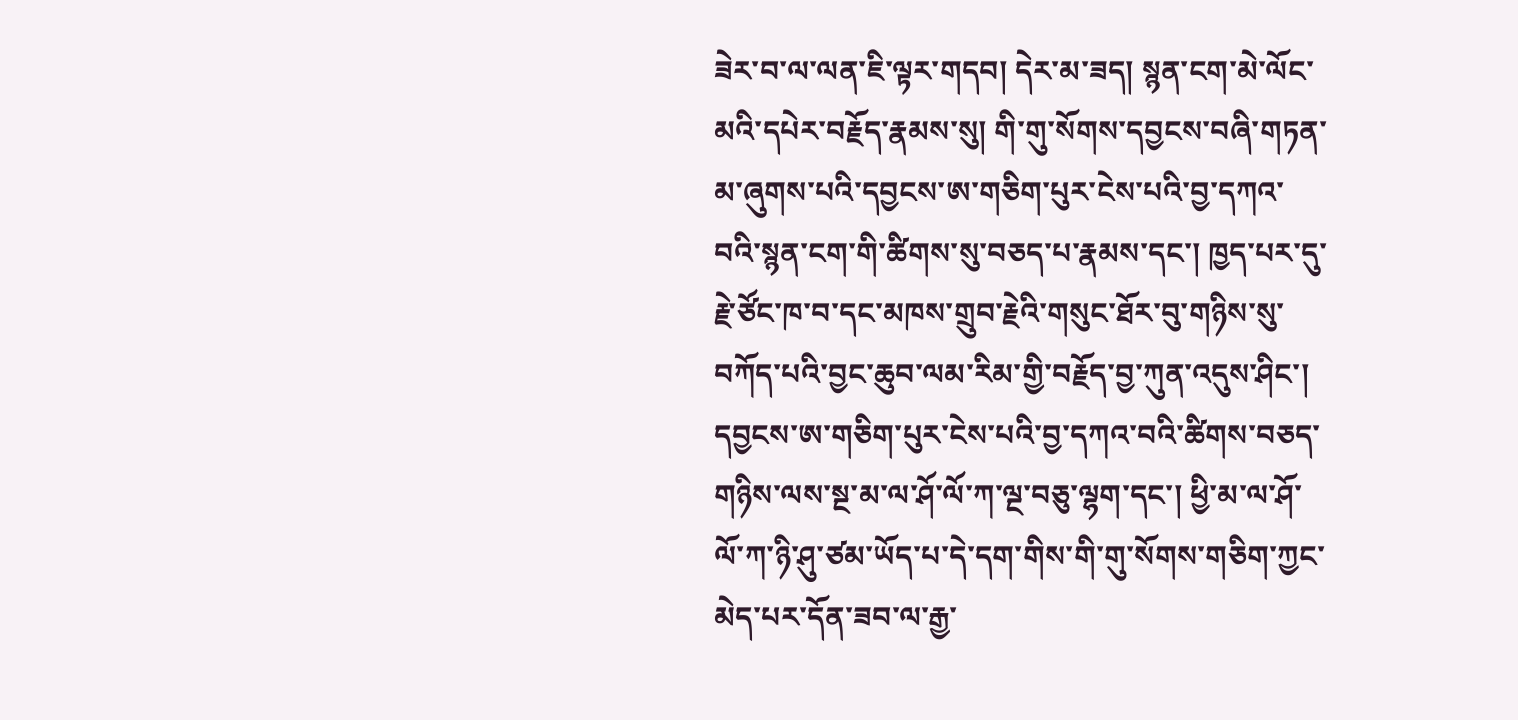ཟེར་བ་ལ་ལན་ཇི་ལྟར་གདབ། དེར་མ་ཟད། སྙན་ངག་མེ་ལོང་མའི་དཔེར་བརྗོད་རྣམས་སུ། གི་གུ་སོགས་དབྱངས་བཞི་གཏན་མ་ཞུགས་པའི་དབྱངས་ཨ་གཅིག་པུར་ངེས་པའི་བྱ་དཀའ་བའི་སྙན་ངག་གི་ཚིགས་སུ་བཅད་པ་རྣམས་དང་། ཁྱད་པར་དུ་རྗེ་ཙོང་ཁ་བ་དང་མཁས་གྲུབ་རྗེའི་གསུང་ཐོར་བུ་གཉིས་སུ་བཀོད་པའི་བྱང་ཆུབ་ལམ་རིམ་གྱི་བརྗོད་བྱ་ཀུན་འདུས་ཤིང་། དབྱངས་ཨ་གཅིག་པུར་ངེས་པའི་བྱ་དཀའ་བའི་ཚིགས་བཅད་གཉིས་ལས་སྔ་མ་ལ་ཤོ་ལོ་ཀ་ལྔ་བཅུ་ལྷག་དང་། ཕྱི་མ་ལ་ཤོ་ལོ་ཀ་ཉི་ཤུ་ཙམ་ཡོད་པ་དེ་དག་གིས་གི་གུ་སོགས་གཅིག་ཀྱང་མེད་པར་དོན་ཟབ་ལ་རྒྱ་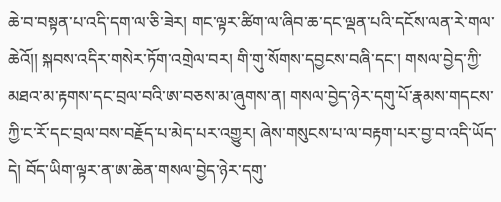ཆེ་བ་བསྟན་པ་འདི་དག་ལ་ཅི་ཟེར། གང་ལྟར་ཚིག་ལ་ཞིབ་ཆ་དང་ལྡན་པའི་དངོས་ལན་རེ་གལ་ཆེའོ།། སྐབས་འདིར་གསེར་ཏོག་འགྲེལ་བར། གི་གུ་སོགས་དབྱངས་བཞི་དང་། གསལ་བྱེད་ཀྱི་མཐའ་མ་རྟགས་དང་བྲལ་བའི་ཨ་བཅས་མ་ཞུགས་ན། གསལ་བྱེད་ཉེར་དགུ་པོ་རྣམས་གདངས་ཀྱི་ང་རོ་དང་བྲལ་བས་བརྗོད་པ་མེད་པར་འགྱུར། ཞེས་གསུངས་པ་ལ་བརྟག་པར་བྱ་བ་འདི་ཡོད་དེ། བོད་ཡིག་ལྟར་ན་ཨ་ཆེན་གསལ་བྱེད་ཉེར་དགུ་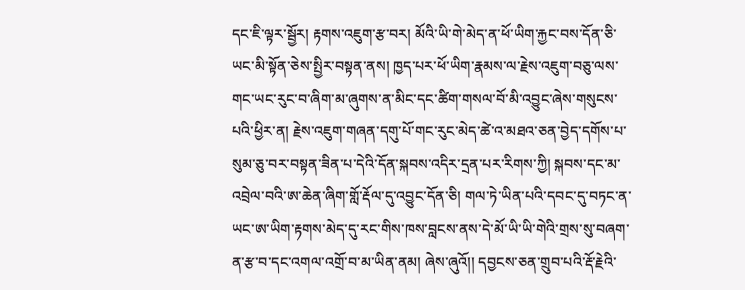དང་ཇི་ལྟར་སྦྱོར། རྟགས་འཇུག་རྩ་བར། མོའི་ཡི་གེ་མེད་ན་ཕོ་ཡིག་རྐྱང་བས་དོན་ཅི་ཡང་མི་སྟོན་ཅེས་སྤྱིར་བསྟན་ནས། ཁྱད་པར་ཕོ་ཡིག་རྣམས་ལ་རྗེས་འཇུག་བཅུ་ལས་གང་ཡང་རུང་བ་ཞིག་མ་ཞུགས་ན་མིང་དང་ཚིག་གསལ་བོ་མི་འབྱུང་ཞེས་གསུངས་པའི་ཕྱིར་ན། རྗེས་འཇུག་གཞན་དགུ་པོ་གང་རུང་མེད་ཚེ་འ་མཐའ་ཅན་བྱེད་དགོས་པ་སུམ་ཅུ་བར་བསྟན་ཟིན་པ་དེའི་དོན་སྐབས་འདིར་དྲན་པར་རིགས་ཀྱི། སྐབས་དང་མ་འབྲེལ་བའི་ཨ་ཆེན་ཞིག་གློ་རྡོལ་དུ་འབྱུང་དོན་ཅི། གལ་ཏེ་ཡིན་པའི་དབང་དུ་བཏང་ན་ཡང་ཨ་ཡིག་རྟགས་མེད་དུ་རང་གིས་ཁས་བླངས་ནས་དེ་མོ་ཡི་ཡི་གེའི་གྲས་སུ་བཞག་ན་རྩ་བ་དང་འགལ་འགྲོ་བ་མ་ཡིན་ནམ། ཞེས་ཞུའོ།། དབྱངས་ཅན་གྲུབ་པའི་རྡོ་རྗེའི་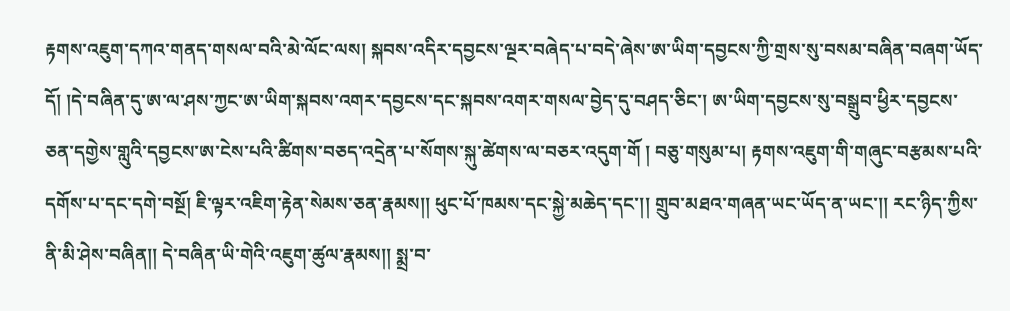རྟགས་འཇུག་དཀའ་གནད་གསལ་བའི་མེ་ལོང་ལས། སྐབས་འདིར་དབྱངས་ལྔར་བཞེད་པ་བདེ་ཞེས་ཨ་ཡིག་དབྱངས་ཀྱི་གྲས་སུ་བསམ་བཞིན་བཞག་ཡོད་དོ། །དེ་བཞིན་དུ་ཨ་ལ་ཤས་ཀྱང་ཨ་ཡིག་སྐབས་འགར་དབྱངས་དང་སྐབས་འགར་གསལ་བྱེད་དུ་བཤད་ཅིང་། ཨ་ཡིག་དབྱངས་སུ་བསྒྲུབ་ཕྱིར་དབྱངས་ཅན་དགྱེས་གླུའི་དབྱངས་ཨ་ངེས་པའི་ཚིགས་བཅད་འདྲེན་པ་སོགས་སྐུ་ཚེགས་ལ་བཅར་འདུག་གོ ། བཅུ་གསུམ་པ། རྟགས་འཇུག་གི་གཞུང་བརྩམས་པའི་དགོས་པ་དང་དགེ་བསྔོ། ཇི་ལྟར་འཇིག་རྟེན་སེམས་ཅན་རྣམས།། ཕུང་པོ་ཁམས་དང་སྐྱེ་མཆེད་དང་།། གྲུབ་མཐའ་གཞན་ཡང་ཡོད་ན་ཡང་།། རང་ཉིད་ཀྱིས་ནི་མི་ཤེས་བཞིན།། དེ་བཞིན་ཡི་གེའི་འཇུག་ཚུལ་རྣམས།། སྨྲ་བ་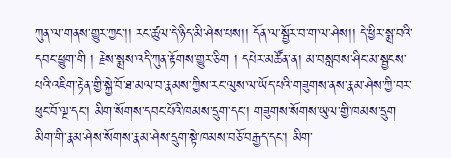ཀུན་ལ་གནས་གྱུར་ཀྱང་།། རང་ཚུལ་དེ་ཉིད་མི་ཤེས་པས།། དོན་ལ་སྦྱོར་བ་ག་ལ་ཤེས།། དེ་ཕྱིར་སྨྲ་བའི་དབང་ཕྱུག་གི ། རྗེས་སྨྲས་འདི་ཀུན་རྟོགས་གྱུར་ཅིག ། དཔེར་མཚོན་ན། མ་བསླབས་ཤིང་མ་སྦྱངས་པའི་འཇིག་རྟེན་གྱི་སྐྱེ་བོ་ཐ་མལ་བ་རྣམས་ཀྱིས་རང་ལུས་ལ་ཡོད་པའི་གཟུགས་ནས་རྣམ་ཤེས་ཀྱི་བར་ཕུང་བོ་ལྔ་དང་། མིག་སོགས་དབང་པོའི་ཁམས་དྲུག་དང་། གཟུགས་སོགས་ཡུལ་གྱི་ཁམས་དྲུག མིག་གི་རྣམ་ཤེས་སོགས་རྣམ་ཤེས་དྲུག་སྟེ་ཁམས་བཅོ་བརྒྱད་དང་། མིག་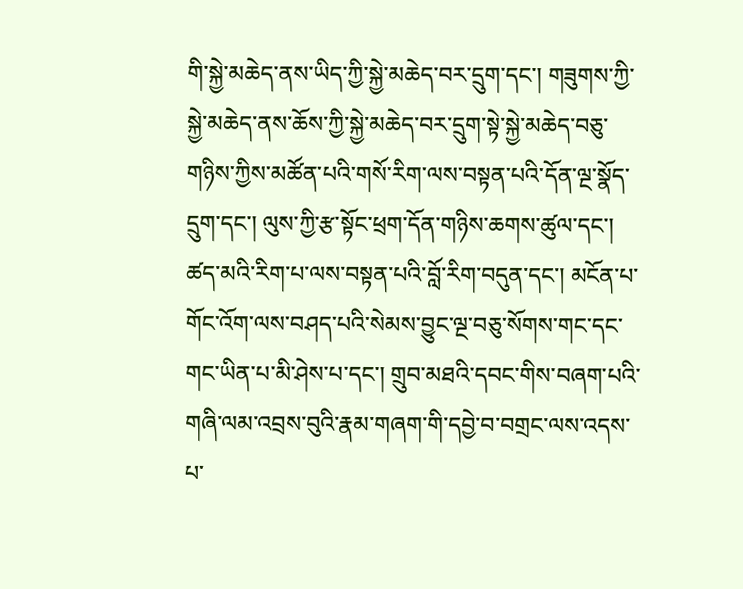གི་སྐྱེ་མཆེད་ནས་ཡིད་ཀྱི་སྐྱེ་མཆེད་བར་དྲུག་དང་། གཟུགས་ཀྱི་སྐྱེ་མཆེད་ནས་ཆོས་ཀྱི་སྐྱེ་མཆེད་བར་དྲུག་སྟེ་སྐྱེ་མཆེད་བཅུ་གཉིས་ཀྱིས་མཚོན་པའི་གསོ་རིག་ལས་བསྟན་པའི་དོན་ལྔ་སྣོད་དྲུག་དང་། ལུས་ཀྱི་རྩ་སྟོང་ཕྲག་དོན་གཉིས་ཆགས་ཚུལ་དང་། ཚད་མའི་རིག་པ་ལས་བསྟན་པའི་བློ་རིག་བདུན་དང་། མངོན་པ་གོང་འོག་ལས་བཤད་པའི་སེམས་བྱུང་ལྔ་བཅུ་སོགས་གང་དང་གང་ཡིན་པ་མི་ཤེས་པ་དང་། གྲུབ་མཐའི་དབང་གིས་བཞག་པའི་གཞི་ལམ་འབྲས་བུའི་རྣམ་གཞག་གི་དབྱེ་བ་བགྲང་ལས་འདས་པ་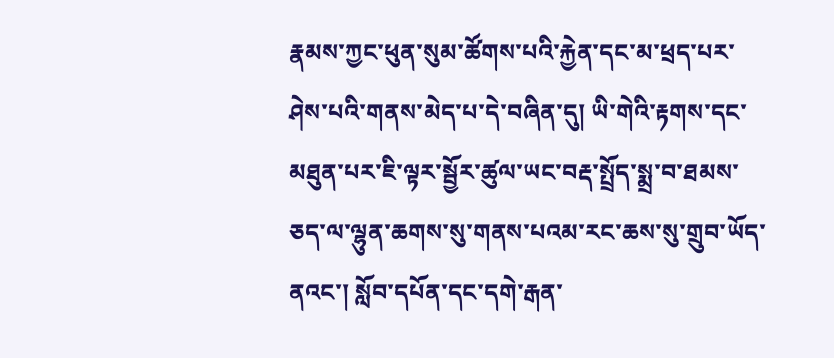རྣམས་ཀྱང་ཕུན་སུམ་ཚོགས་པའི་རྐྱེན་དང་མ་ཕྲད་པར་ཤེས་པའི་གནས་མེད་པ་དེ་བཞིན་དུ། ཡི་གེའི་རྟགས་དང་མཐུན་པར་ཇི་ལྟར་སྦྱོར་ཚུལ་ཡང་བརྡ་སྤྲོད་སྨྲ་བ་ཐམས་ཅད་ལ་ལྷུན་ཆགས་སུ་གནས་པའམ་རང་ཆས་སུ་གྲུབ་ཡོད་ནའང་། སློབ་དཔོན་དང་དགེ་རྒན་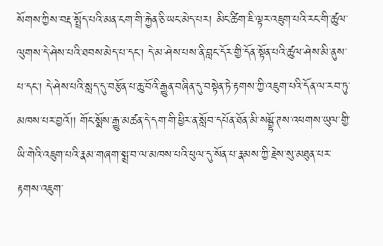སོགས་ཀྱིས་བརྡ་སྤྲོད་པའི་མན་ངག་གི་རྐྱེན་ཅི་ཡང་མེད་པར། མིང་ཚིག་ཇི་ལྟར་འཇུག་པའི་རང་གི་ཚུལ་ལུགས་དེ་ཤེས་པའི་ཐབས་མེད་པ་དང་། དེ་མ་ཤེས་པས་ནི་བླང་དོར་གྱི་དོན་སྟོན་པའི་ཚུལ་ཤེས་མི་ནུས་པ་དང་། དེ་ཤེས་པའི་སླད་དུ་བརྩོན་པ་ཆུ་བོའི་རྒྱུན་བཞིན་དུ་བསྟེན་ཏེ་རྟགས་ཀྱི་འཇུག་པའི་དོན་ལ་རབ་ཏུ་མཁས་པར་བྱའོ།། གོང་སྨོས་རྒྱུ་མཚན་དེ་དག་གི་ཕྱིར་ན་སློབ་དཔོན་ཐོན་མི་སམྦྷོ་ཊས་འཕགས་ཡུལ་གྱི་ཡི་གེའི་འཇུག་པའི་རྣམ་གཞག་སྨྲ་བ་ལ་མཁས་པའི་ཕུལ་དུ་སོན་པ་རྣམས་ཀྱི་རྗེས་སུ་མཐུན་པར་རྟགས་འཇུག་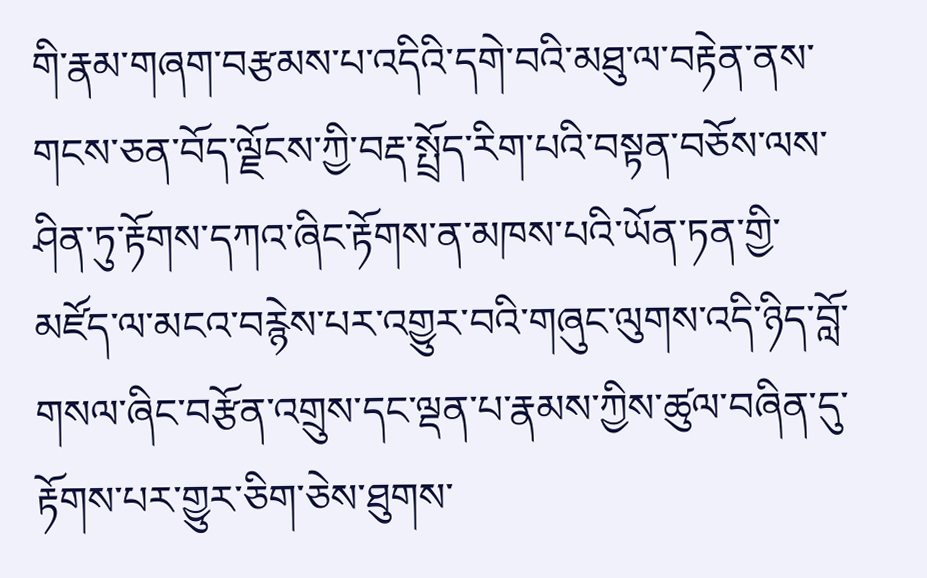གི་རྣམ་གཞག་བརྩམས་པ་འདིའི་དགེ་བའི་མཐུ་ལ་བརྟེན་ནས་གངས་ཅན་བོད་ལྗོངས་ཀྱི་བརྡ་སྤྲོད་རིག་པའི་བསྟན་བཅོས་ལས་ཤིན་ཏུ་རྟོགས་དཀའ་ཞིང་རྟོགས་ན་མཁས་པའི་ཡོན་ཏན་གྱི་མཛོད་ལ་མངའ་བརྙེས་པར་འགྱུར་བའི་གཞུང་ལུགས་འདི་ཉིད་བློ་གསལ་ཞིང་བརྩོན་འགྲུས་དང་ལྡན་པ་རྣམས་ཀྱིས་ཚུལ་བཞིན་དུ་རྟོགས་པར་གྱུར་ཅིག་ཅེས་ཐུགས་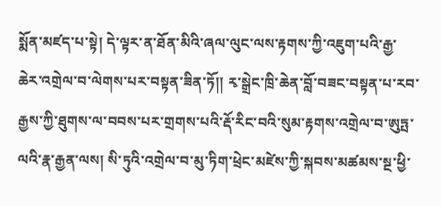སྨོན་མཛད་པ་སྟེ། དེ་ལྟར་ན་ཐོན་མིའི་ཞལ་ལུང་ལས་རྟགས་ཀྱི་འཇུག་པའི་རྒྱ་ཆེར་འགྲེལ་བ་ལེགས་པར་བསྟན་ཟིན་ཏོ།། རྭ་སྒྲེང་ཁྲི་ཆེན་བློ་བཟང་བསྟན་པ་རབ་རྒྱས་ཀྱི་ཐུགས་ལ་བབས་པར་གྲགས་པའི་རྡོ་རིང་བའི་སུམ་རྟགས་འགྲེལ་བ་ཨུཏྤ་ལའི་རྣ་རྒྱན་ལས། སི་ཏུའི་འགྲེལ་བ་མུ་ཏིག་ཕྲེང་མཛེས་ཀྱི་སྐབས་མཚམས་སྔ་ཕྱི་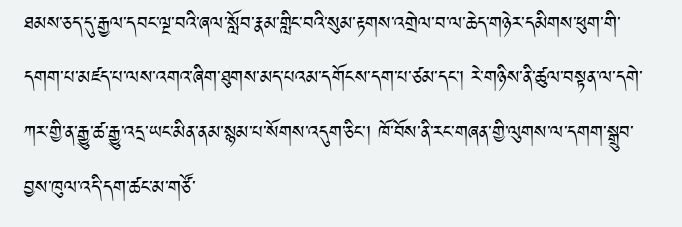ཐམས་ཅད་དུ་རྒྱལ་དབང་ལྔ་བའི་ཞལ་སློབ་རྣམ་གླིང་བའི་སུམ་རྟགས་འགྲེལ་བ་ལ་ཆེད་གཉེར་དམིགས་ཕུག་གི་དགག་པ་མཛད་པ་ལས་འགའ་ཞིག་ཐུགས་མད་པའམ་དགོངས་དག་པ་ཙམ་དང་། རེ་གཉིས་ནི་ཚུལ་བསྟན་ལ་དགེ་ཀར་གྱི་ན་རྒྱུ་ཚ་རྒྱུ་འདྲ་ཡང་མིན་ནམ་སྙམ་པ་སོགས་འདུག་ཅིང་། ཁོ་བོས་ནི་རང་གཞན་གྱི་ལུགས་ལ་དགག་སྒྲུབ་བྱས་ཁུལ་འདི་དག་ཚང་མ་གཙོ་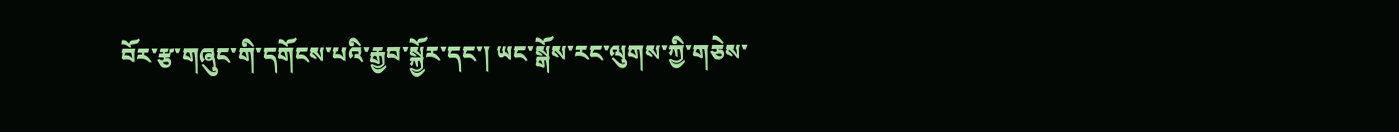བོར་རྩ་གཞུང་གི་དགོངས་པའི་རྒྱབ་སྐྱོར་དང་། ཡང་སྒོས་རང་ལུགས་ཀྱི་གཅེས་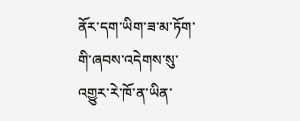ནོར་དག་ཡིག་ཟ་མ་ཏོག་གི་ཞབས་འདེགས་སུ་འགྱུར་རེ་ཁོ་ན་ཡིན་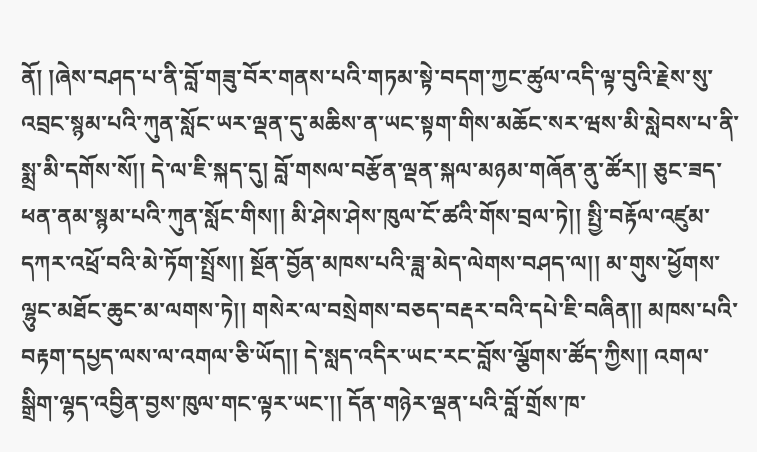ནོ། །ཞེས་བཤད་པ་ནི་བློ་གཟུ་བོར་གནས་པའི་གཏམ་སྟེ་བདག་ཀྱང་ཚུལ་འདི་ལྟ་བུའི་རྗེས་སུ་འབྲང་སྙམ་པའི་ཀུན་སློང་ཡར་ལྡན་དུ་མཆིས་ན་ཡང་སྟག་གིས་མཆོང་སར་ཝས་མི་སླེབས་པ་ནི་སྨྲ་མི་དགོས་སོ།། དེ་ལ་ཇི་སྐད་དུ། བློ་གསལ་བརྩོན་ལྡན་སྐལ་མཉམ་གཞོན་ནུ་ཚོར།། ཅུང་ཟད་ཕན་ནམ་སྙམ་པའི་ཀུན་སློང་གིས།། མི་ཤེས་ཤེས་ཁུལ་ངོ་ཚའི་གོས་བྲལ་ཏེ།། སྤྱི་བརྟོལ་འཛུམ་དཀར་འཕྲོ་བའི་མེ་ཏོག་སྤྲོས།། སྔོན་བྱོན་མཁས་པའི་ཟླ་མེད་ལེགས་བཤད་ལ།། མ་གུས་ཕྱོགས་ལྷུང་མཐོང་ཆུང་མ་ལགས་ཏེ།། གསེར་ལ་བསྲེགས་བཅད་བརྡར་བའི་དཔེ་ཇི་བཞིན།། མཁས་པའི་བརྟག་དཔྱད་ལས་ལ་འགལ་ཅི་ཡོད།། དེ་སླད་འདིར་ཡང་རང་བློས་ལྕོགས་ཚོད་ཀྱིས།། འགལ་སྒྲིག་ལྷད་འབྱིན་བྱས་ཁུལ་གང་ལྟར་ཡང་།། དོན་གཉེར་ལྡན་པའི་བློ་གྲོས་ཁ་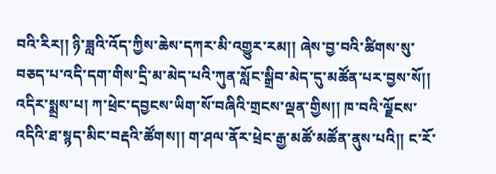བའི་རིར།། ཉི་ཟླའི་འོད་ཀྱིས་ཆེས་དཀར་མི་འགྱུར་རམ།། ཞེས་བྱ་བའི་ཚིགས་སུ་བཅད་པ་འདི་དག་གིས་དྲི་མ་མེད་པའི་ཀུན་སློང་སྒྲིབ་མེད་དུ་མཚོན་པར་བྱས་སོ།། འདིར་སྨྲས་པ། ཀ་ཕྲེང་དབྱངས་ཡིག་སོ་བཞིའི་གྲངས་ལྡན་གྱིས།། ཁ་བའི་ལྗོངས་འདིའི་ཐ་སྙད་མིང་བརྡའི་ཚོགས།། ག་ཤལ་ནོར་ཕྲེང་རྒྱ་མཚོ་མཚོན་ནུས་པའི།། ང་རོ་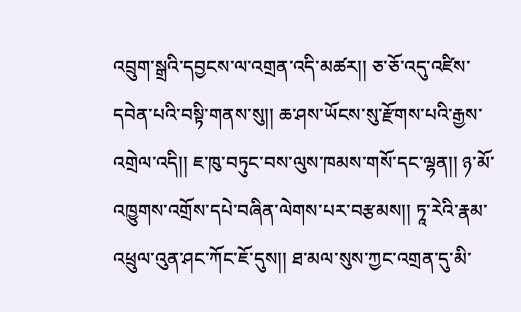འབྲུག་སྒྲའི་དབྱངས་ལ་འགྲན་འདི་མཚར།། ཅ་ཅོ་འདུ་འཛིས་དབེན་པའི་བསྟི་གནས་སུ།། ཆ་ཤས་ཡོངས་སུ་རྫོགས་པའི་རྒྱས་འགྲེལ་འདི།། ཇ་ཁུ་བཏུང་བས་ལུས་ཁམས་གསོ་དང་ལྷན།། ཉ་མོ་འཁྱུགས་འགྲོས་དཔེ་བཞིན་ལེགས་པར་བརྩམས།། ཏཱ་རེའི་རྣམ་འཕྲུལ་འུན་ཤང་ཀོང་ཇོ་དུས།། ཐ་མལ་སུས་ཀྱང་འགྲན་དུ་མི་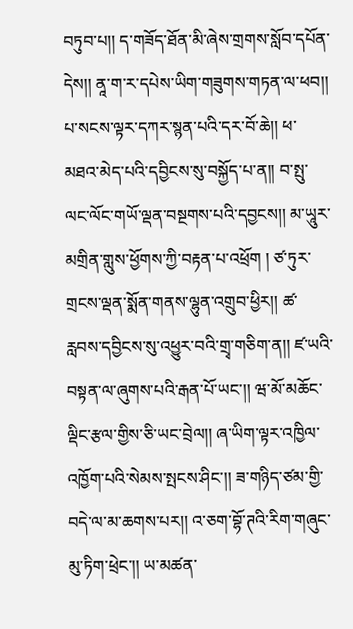བཏུབ་པ།། ད་གཟོད་ཐོན་མི་ཞེས་གྲགས་སློབ་དཔོན་དེས།། ནཱ་ག་ར་དཔེས་ཡིག་གཟུགས་གཏན་ལ་ཕབ།། པ་སངས་ལྟར་དཀར་སྙན་པའི་དར་བོ་ཆེ།། ཕ་མཐའ་མེད་པའི་དབྱིངས་སུ་བསྐྱོད་པ་ན།། བ་སྤུ་ལང་ལོང་གཡོ་ལྡན་བསྔགས་པའི་དབྱངས།། མ་ཡཱུར་མགྲིན་གླུས་ཕྱོགས་ཀྱི་བརྟན་པ་འཕྲོག ། ཙ་ཏུར་གྲངས་ལྡན་སྨོན་གནས་ལྷུན་འགྲུབ་ཕྱིར།། ཚ་རླབས་དབྱིངས་སུ་འཕྱུར་བའི་གྲྭ་གཅིག་ན།། ཛ་ཡའི་བསྟན་ལ་ཞུགས་པའི་རྒན་པོ་ཡང་།། ཝ་མོ་མཆོང་ལྡིང་རྩལ་གྱིས་ཅི་ཡང་བྲེལ།། ཞ་ཡིག་ལྟར་འཁྱིལ་འཁྱོག་པའི་སེམས་སྤངས་ཤིང་།། ཟ་གཉིད་ཙམ་གྱི་བདེ་ལ་མ་ཆགས་པར།། འ་ཅག་བྷོ་ཊའི་རིག་གཞུང་མུ་ཏིག་ཕྲེང་།། ཡ་མཚན་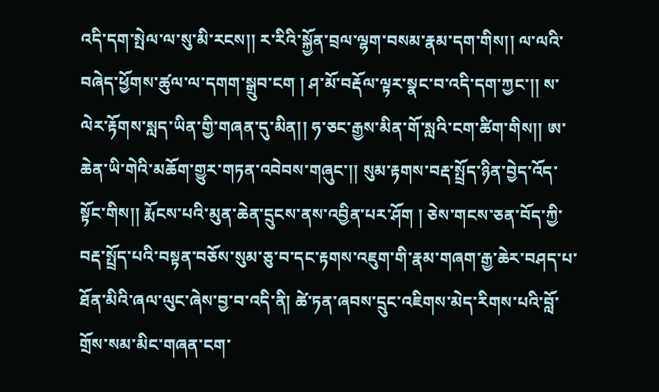འདི་དག་སྤེལ་ལ་སུ་མི་རངས།། ར་རིའི་སྐྱོན་བྲལ་ལྷག་བསམ་རྣམ་དག་གིས།། ལ་ལའི་བཞེད་ཕྱོགས་ཚུལ་ལ་དགག་སྒྲུབ་ངག ། ཤ་མོ་བརྡོལ་ལྟར་སྣང་བ་འདི་དག་ཀྱང་།། ས་ལེར་རྟོགས་སླད་ཡིན་གྱི་གཞན་དུ་མིན།། ཧ་ཅང་རྒྱས་མིན་གོ་སླའི་ངག་ཚིག་གིས།། ཨ་ཆེན་ཡི་གེའི་མཆོག་གྱུར་གཏན་འབེབས་གཞུང་།། སུམ་རྟགས་བརྡ་སྤྲོད་ཉིན་བྱེད་འོད་སྟོང་གིས།། རྨོངས་པའི་མུན་ཆེན་དྲུངས་ནས་འབྱིན་པར་ཤོག ། ཅེས་གངས་ཅན་བོད་ཀྱི་བརྡ་སྤྲོད་པའི་བསྟན་བཅོས་སུམ་ཅུ་བ་དང་རྟགས་འཇུག་གི་རྣམ་གཞག་རྒྱ་ཆེར་བཤད་པ་ཐོན་མིའི་ཞལ་ལུང་ཞེས་བྱ་བ་འདི་ནི། ཚེ་ཏན་ཞབས་དྲུང་འཇིགས་མེད་རིགས་པའི་བློ་གྲོས་སམ་མིང་གཞན་ངག་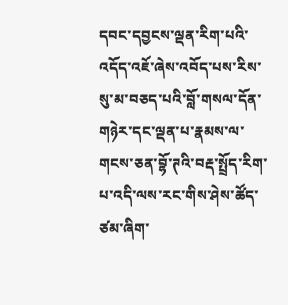དབང་དབྱངས་ལྡན་རིག་པའི་འདོད་འཇོ་ཞེས་འབོད་པས་རིས་སུ་མ་བཅད་པའི་བློ་གསལ་དོན་གཉེར་དང་ལྡན་པ་རྣམས་ལ་གངས་ཅན་བྷོ་ཊའི་བརྡ་སྤྲོད་རིག་པ་འདི་ལས་རང་གིས་ཤེས་ཚོད་ཙམ་ཞིག་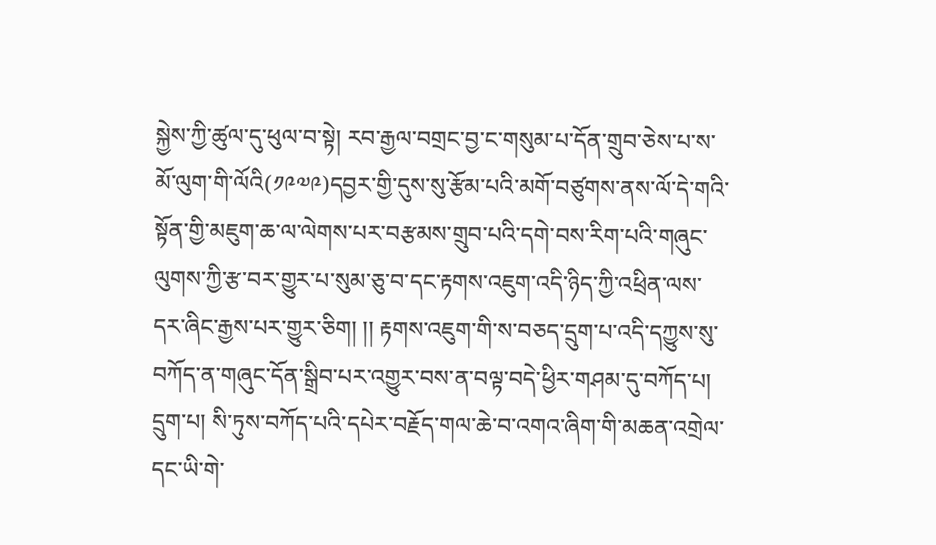སྐྱེས་ཀྱི་ཚུལ་དུ་ཕུལ་བ་སྟེ། རབ་རྒྱལ་བགྲང་བྱ་ང་གསུམ་པ་དོན་གྲུབ་ཅེས་པ་ས་མོ་ལུག་གི་ལོའི(༡༩༧༩)དབྱར་གྱི་དུས་སུ་རྩོམ་པའི་མགོ་བཙུགས་ནས་ལོ་དེ་གའི་སྟོན་གྱི་མཇུག་ཆ་ལ་ལེགས་པར་བརྩམས་གྲུབ་པའི་དགེ་བས་རིག་པའི་གཞུང་ལུགས་ཀྱི་རྩ་བར་གྱུར་པ་སུམ་ཅུ་བ་དང་རྟགས་འཇུག་འདི་ཉིད་ཀྱི་འཕྲིན་ལས་དར་ཞིང་རྒྱས་པར་གྱུར་ཅིག། །། རྟགས་འཇུག་གི་ས་བཅད་དྲུག་པ་འདི་དཀྱུས་སུ་བཀོད་ན་གཞུང་དོན་སྒྲིབ་པར་འགྱུར་བས་ན་བལྟ་བདེ་ཕྱིར་གཤམ་དུ་བཀོད་པ། དྲུག་པ། སི་ཏུས་བཀོད་པའི་དཔེར་བརྗོད་གལ་ཆེ་བ་འགའ་ཞིག་གི་མཆན་འགྲེལ་དང་ཡི་གེ་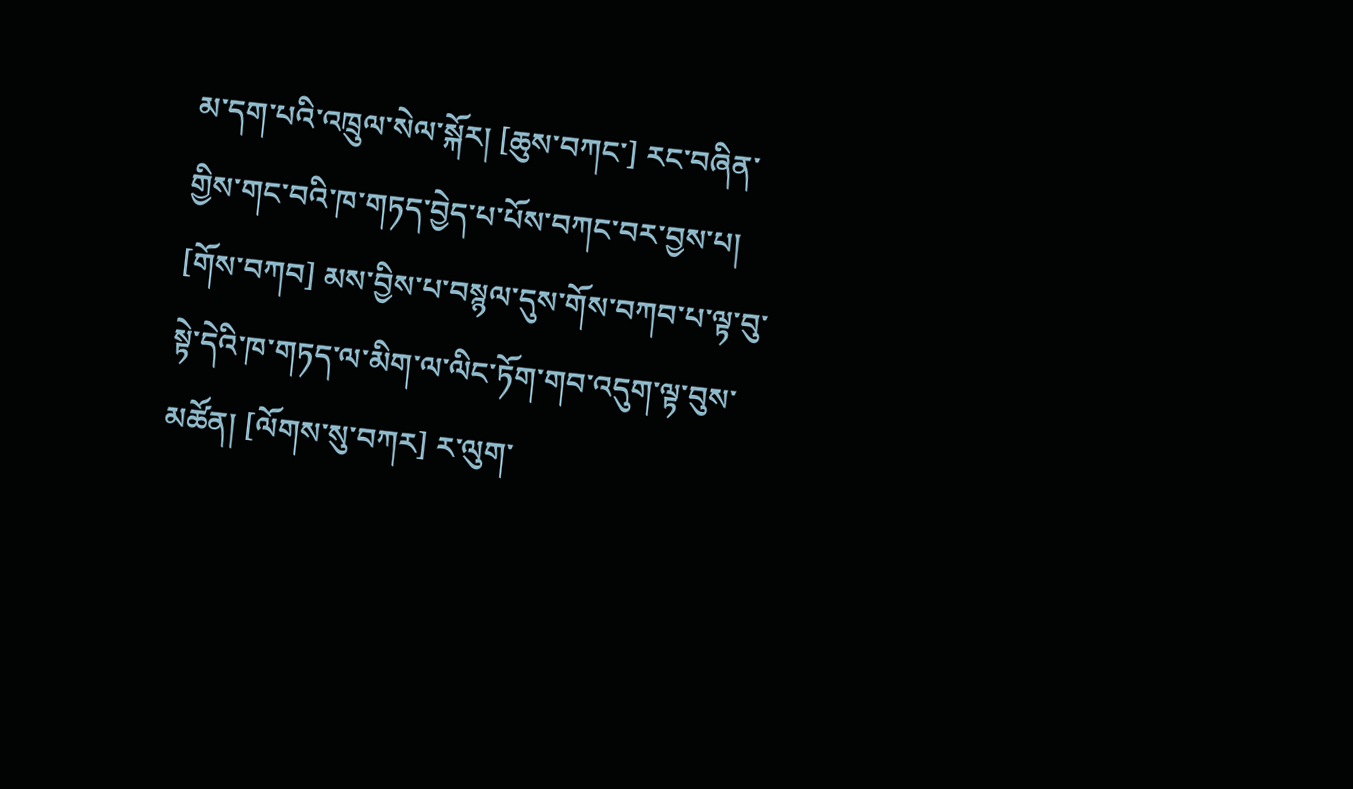མ་དག་པའི་འཁྲུལ་སེལ་སྐོར། [ཆུས་བཀང་] རང་བཞིན་གྱིས་གང་བའི་ཁ་གཏད་བྱེད་པ་པོས་བཀང་བར་བྱས་པ། [གོས་བཀབ] མས་བྱིས་པ་བསྙལ་དུས་གོས་བཀབ་པ་ལྟ་བུ་སྟེ་དེའི་ཁ་གཏད་ལ་མིག་ལ་ལིང་ཏོག་གབ་འདུག་ལྟ་བུས་མཚོན། [ལོགས་སུ་བཀར] ར་ལུག་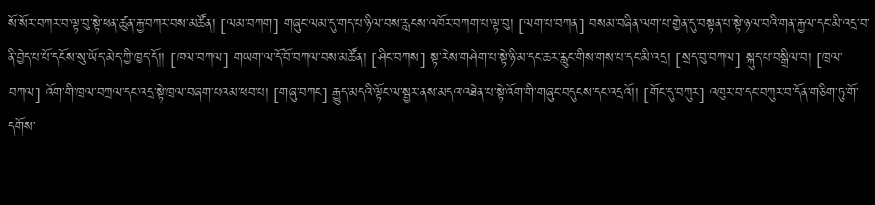སོ་སོར་བཀར་བ་ལྟ་བུ་སྟེ་ཕན་ཚུན་རྐྱ་བཀར་བས་མཚོན། [ལམ་བཀག] གཞུང་ལམ་དུ་གད་པ་ཉིལ་བས་རླངས་འཁོར་བཀག་པ་ལྟ་བུ། [ལག་པ་བཀན] བསམ་བཞིན་ལག་པ་གྱེན་དུ་བསྟན་པ་སྟེ་ཉལ་བའི་གན་རྐྱལ་དང་མི་འདྲ་བ་ནི་བྱེད་པ་པོ་དངོས་སུ་ཡོད་མེད་ཀྱི་ཁྱད་དོ།། [ཁལ་བཀལ] གཡག་ལ་དོ་བོ་བཀལ་བས་མཚོན། [ཤིང་བཀས] སྟ་རེས་གཤེག་པ་སྟེ་ཉི་མ་དང་ཆར་རླུང་གིས་གས་པ་དང་མི་འདྲ། [སྲད་བུ་བཀལ] སྐུད་པ་བསྒྲིལ་བ། [ཁྲལ་བཀལ] འོག་གི་ཁྲལ་བཀྲལ་དང་འདྲ་སྟེ་ཁྲལ་བཞག་པའམ་ཕབ་པ། [གཞུ་བཀང] རྒྱུད་མདའི་ལྟོང་ལ་སྦྱར་ནས་མདའ་འཐེན་པ་སྟེ་འོག་གི་གཞུང་བདུངས་དང་འདྲའོ།། [གོང་དུ་བཀུར] འཁུར་བ་དང་བཀུར་བ་དོན་གཅིག་ཏུ་གོ་དགོས་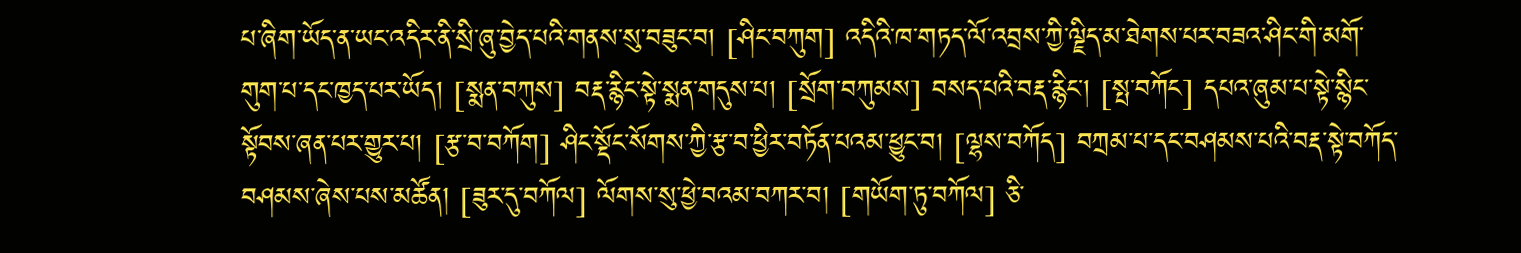པ་ཞིག་ཡོད་ན་ཡང་འདིར་ནི་སྲི་ཞུ་བྱེད་པའི་གནས་སུ་བཟུང་བ། [ཤིང་བཀུག] འདིའི་ཁ་གཏད་ལོ་འབྲས་ཀྱི་ལྗིད་མ་ཐེགས་པར་བཟའ་ཤིང་གི་མགོ་གུག་པ་དང་ཁྱད་པར་ཡོད། [སྨན་བཀུས] བརྡ་རྙིང་སྟེ་སྨན་གདུས་པ། [སྲོག་བཀུམས] བསད་པའི་བརྡ་རྙིང་། [སྤ་བཀོང] དཔའ་ཞུམ་པ་སྟེ་སྙིང་སྟོབས་ཞན་པར་གྱུར་པ། [རྩ་བ་བཀོག] ཤིང་སྡོང་སོགས་ཀྱི་རྩ་བ་ཕྱིར་བཏོན་པའམ་ཕྱུང་བ། [ལྷས་བཀོད] བཀྲམ་པ་དང་བཤམས་པའི་བརྡ་སྟེ་བཀོད་བཤམས་ཞེས་པས་མཚོན། [ཟུར་དུ་བཀོལ] ལོགས་སུ་ཕྱེ་བའམ་བཀར་བ། [གཡོག་ཏུ་བཀོལ] ཅི་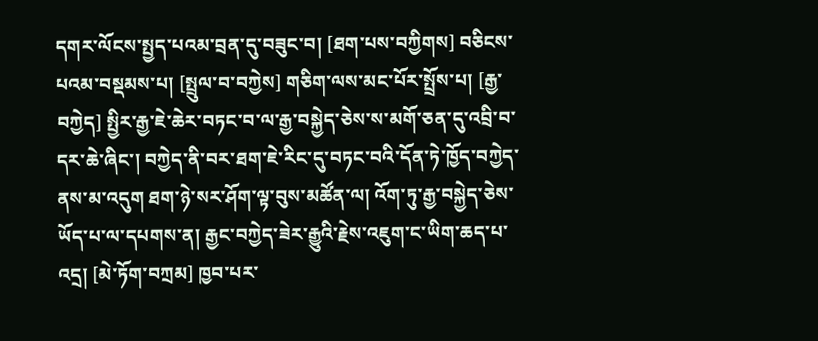དགར་ལོངས་སྤྱད་པའམ་བྲན་དུ་བཟུང་བ། [ཐག་པས་བཀྱིགས] བཅིངས་པའམ་བསྡམས་པ། [སྤྲུལ་བ་བཀྱེས] གཅིག་ལས་མང་པོར་སྤྲོས་པ། [རྒྱ་བཀྱེད] སྤྱིར་རྒྱ་ཇེ་ཆེར་བཏང་བ་ལ་རྒྱ་བསྐྱེད་ཅེས་ས་མགོ་ཅན་དུ་འབྲི་བ་དར་ཆེ་ཞིང་། བཀྱེད་ནི་བར་ཐག་ཇེ་རིང་དུ་བཏང་བའི་དོན་ཏེ་ཁྱོད་བཀྱེད་ནས་མ་འདུག ཐག་ཉེ་སར་ཤོག་ལྟ་བུས་མཚོན་ལ། འོག་ཏུ་རྒྱ་བསྐྱེད་ཅེས་ཡོད་པ་ལ་དཔགས་ན། རྒྱང་བཀྱེད་ཟེར་རྒྱུའི་རྗེས་འཇུག་ང་ཡིག་ཆད་པ་འདྲ། [མེ་ཏོག་བཀྲམ] ཁྱབ་པར་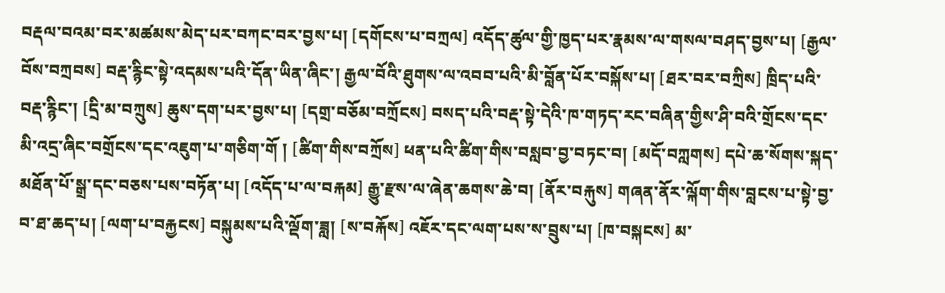བརྡལ་བའམ་བར་མཚམས་མེད་པར་བཀང་བར་བྱས་པ། [དགོངས་པ་བཀྲལ] འདོད་ཚུལ་གྱི་ཁྱད་པར་རྣམས་ལ་གསལ་བཤད་བྱས་པ། [རྒྱལ་བོས་བཀྲབས] བརྡ་རྙིང་སྟེ་འདམས་པའི་དོན་ཡིན་ཞིང་། རྒྱལ་བོའི་ཐུགས་ལ་འབབ་པའི་མི་བློན་པོར་བསྐོས་པ། [ཐར་བར་བཀྲིས] ཁྲིད་པའི་བརྡ་རྙིང་། [དྲི་མ་བཀྲུས] ཆུས་དག་པར་བྱས་པ། [དགྲ་བཅོམ་བཀྲོངས] བསད་པའི་བརྡ་སྟེ་དེའི་ཁ་གཏད་རང་བཞིན་གྱིས་ཤི་བའི་གྲོངས་དང་མི་འདྲ་ཞིང་བགྲོངས་དང་འཇུག་པ་གཅིག་གོ ། [ཚིག་གིས་བཀྲོས] ཕན་པའི་ཚིག་གིས་བསླབ་བྱ་བཏང་བ། [མདོ་བཀླགས] དཔེ་ཆ་སོགས་སྐད་མཐོན་པོ་སྒྲ་དང་བཅས་པས་བཏོན་པ། [འདོད་པ་ལ་བརྐམ] རྒྱུ་རྫས་ལ་ཞེན་ཆགས་ཆེ་བ། [ནོར་བརྐུས] གཞན་ནོར་ལྐོག་གིས་བླངས་པ་སྟེ་བྱ་བ་ཐ་ཆད་པ། [ལག་པ་བརྐྱངས] བསྐུམས་པའི་ལྡོག་ཟླ། [ས་བརྐོས] འཇོར་དང་ལག་པས་ས་བྲུས་པ། [ཁ་བསྐངས] མ་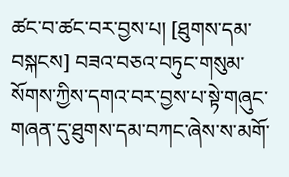ཚང་བ་ཚང་བར་བྱས་པ། [ཐུགས་དམ་བསྐངས] བཟའ་བཅའ་བཏུང་གསུམ་སོགས་ཀྱིས་དགའ་བར་བྱས་པ་སྟེ་གཞུང་གཞན་དུ་ཐུགས་དམ་བཀང་ཞེས་ས་མགོ་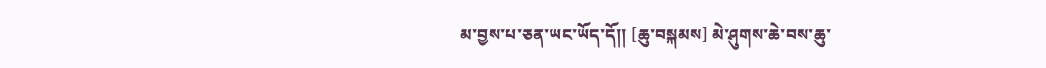མ་བྱས་པ་ཅན་ཡང་ཡོད་དོ།། [ཆུ་བསྐམས] མེ་ཤུགས་ཆེ་བས་ཆུ་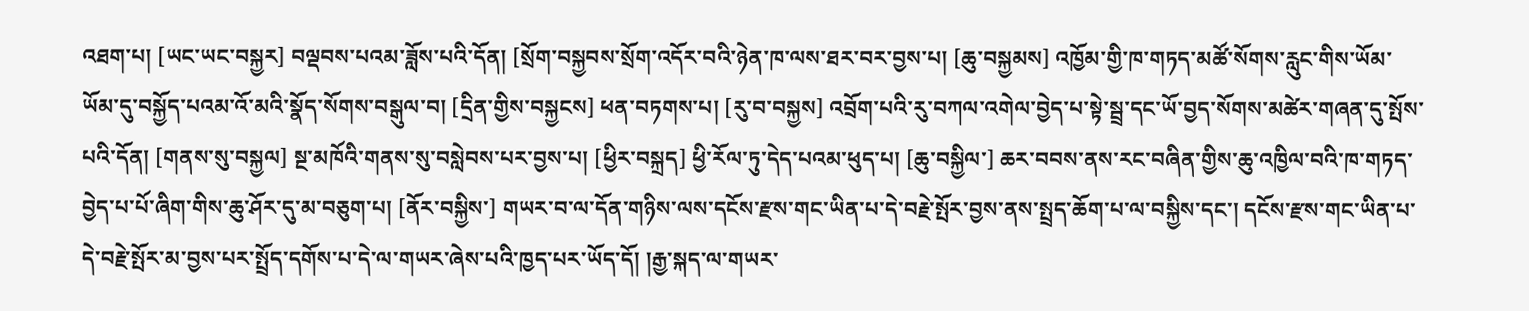འཐག་པ། [ཡང་ཡང་བསྐྱར] བལྡབས་པའམ་ཟློས་པའི་དོན། [སྲོག་བསྐྱབས་སྲོག་འདོར་བའི་ཉེན་ཁ་ལས་ཐར་བར་བྱས་པ། [ཆུ་བསྐྱམས] འཁྱོམ་གྱི་ཁ་གཏད་མཚོ་སོགས་རླུང་གིས་ཡོམ་ཡོམ་དུ་བསྐྱོད་པའམ་འོ་མའི་སྣོད་སོགས་བསྒུལ་བ། [དྲིན་གྱིས་བསྐྱངས] ཕན་བཏགས་པ། [རུ་བ་བསྐྱས] འབྲོག་པའི་རུ་བཀལ་འགེལ་བྱེད་པ་སྟེ་སྦྲ་དང་ཡོ་བྱད་སོགས་མཚེར་གཞན་དུ་སྤོས་པའི་དོན། [གནས་སུ་བསྐྱལ] སྔ་མཁོའི་གནས་སུ་བསླེབས་པར་བྱས་པ། [ཕྱིར་བསྐྲད] ཕྱི་རོལ་ཏུ་དེད་པའམ་ཕུད་པ། [ཆུ་བསྐྱིལ་] ཆར་བབས་ནས་རང་བཞིན་གྱིས་ཆུ་འཁྱིལ་བའི་ཁ་གཏད་བྱེད་པ་པོ་ཞིག་གིས་ཆུ་ཤོར་དུ་མ་བཅུག་པ། [ནོར་བསྐྱིས་] གཡར་བ་ལ་དོན་གཉིས་ལས་དངོས་རྫས་གང་ཡིན་པ་དེ་བརྗེ་སྤོར་བྱས་ནས་སྤྲད་ཆོག་པ་ལ་བསྐྱིས་དང་། དངོས་རྫས་གང་ཡིན་པ་དེ་བརྗེ་སྤོར་མ་བྱས་པར་སྤྲོད་དགོས་པ་དེ་ལ་གཡར་ཞེས་པའི་ཁྱད་པར་ཡོད་དོ། །རྒྱ་སྐད་ལ་གཡར་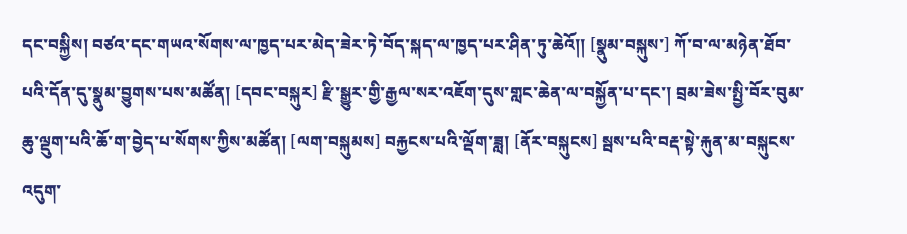དང་བསྐྱིས། བཙའ་དང་གཡའ་སོགས་ལ་ཁྱད་པར་མེད་ཟེར་ཏེ་བོད་སྐད་ལ་ཁྱད་པར་ཤིན་ཏུ་ཆེའོ།། [སྣུམ་བསྐུས་] ཀོ་བ་ལ་མཉེན་ཐོབ་པའི་དོན་དུ་སྣུམ་བྱུགས་པས་མཚོན། [དབང་བསྐུར] རྫི་སྒྱུར་གྱི་རྒྱལ་སར་འཇོག་དུས་གླང་ཆེན་ལ་བསྐྱོན་པ་དང་། བྲམ་ཟེས་སྤྱི་བོར་བུམ་ཆུ་ལྡུག་པའི་ཆོ་ག་བྱེད་པ་སོགས་ཀྱིས་མཚོན། [ལག་བསྐུམས] བརྐྱངས་པའི་ལྡོག་ཟླ། [ནོར་བསྐུངས] སྦས་པའི་བརྡ་སྟེ་རྐུན་མ་བསྐུངས་འདུག་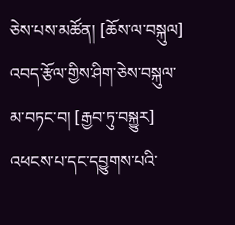ཅེས་པས་མཚོན། [ཆོས་ལ་བསྐུལ] འབད་རྩོལ་གྱིས་ཤིག་ཅེས་བསྐུལ་མ་བཏང་བ། [རྒྱབ་ཏུ་བསྐྱུར] འཕངས་པ་དང་དབྱུགས་པའི་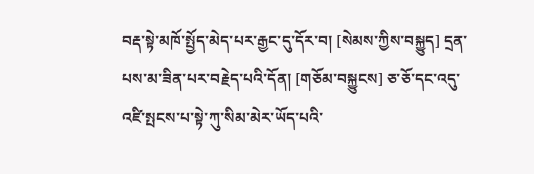བརྡ་སྟེ་མཁོ་སྤྱོད་མེད་པར་རྒྱང་དུ་དོར་བ། [སེམས་ཀྱིས་བསྐྱུད] དྲན་པས་མ་ཟིན་པར་བརྗེད་པའི་དོན། [གཅོམ་བསྐྱུངས] ཅ་ཅོ་དང་འདུ་འཛི་སྤངས་པ་སྟེ་ཀུ་སིམ་མེར་ཡོད་པའི་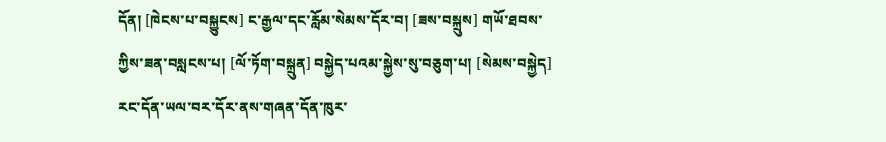དོན། [ཁེངས་པ་བསྐྱུངས] ང་རྒྱལ་དང་རློམ་སེམས་དོར་བ། [ཟས་བསྐྲུས] གཡོ་ཐབས་ཀྱིས་ཟན་བསླངས་པ། [ལོ་ཏོག་བསྐྲུན] བསྐྱེད་པའམ་སྐྱེས་སུ་བཅུག་པ། [སེམས་བསྐྱེད] རང་དོན་ཡལ་བར་དོར་ནས་གཞན་དོན་ཁུར་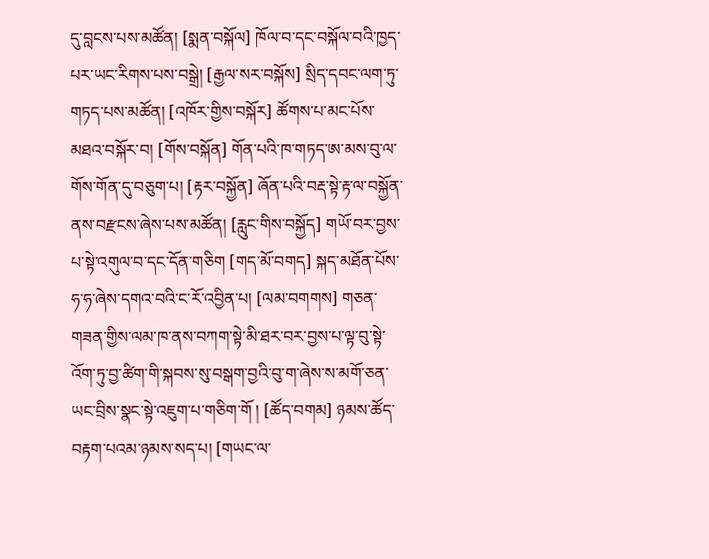དུ་བླངས་པས་མཚོན། [སྨན་བསྐོལ] ཁོལ་བ་དང་བསྐོལ་བའི་ཁྱད་པར་ཡང་རིགས་པས་བསྒྲེ། [རྒྱལ་སར་བསྐོས] སྲིད་དབང་ལག་ཏུ་གཏད་པས་མཚོན། [འཁོར་གྱིས་བསྐོར] ཚོགས་པ་མང་པོས་མཐའ་བསྐོར་བ། [གོས་བསྐོན] གོན་པའི་ཁ་གཏད་ཨ་མས་བུ་ལ་གོས་གོན་དུ་བཅུག་པ། [རྟར་བསྐྱོན] ཞོན་པའི་བརྡ་སྟེ་རྟ་ལ་བསྐྱོན་ནས་བརྫངས་ཞེས་པས་མཚོན། [རླུང་གིས་བསྐྱོད] གཡོ་བར་བྱས་པ་སྟེ་འགུལ་བ་དང་དོན་གཅིག [གད་མོ་བགད] སྐད་མཐོན་པོས་ཧ་ཧ་ཞེས་དགའ་བའི་ང་རོ་འབྱིན་པ། [ལམ་བགགས] གཅན་གཟན་གྱིས་ལམ་ཁ་ནས་བཀག་སྟེ་མི་ཐར་བར་བྱས་པ་ལྟ་བུ་སྟེ་འོག་ཏུ་བྱ་ཚིག་གི་སྐབས་སུ་བསྒག་བྱའི་བུ་ག་ཞེས་ས་མགོ་ཅན་ཡང་བྲིས་སྣང་སྟེ་འཇུག་པ་གཅིག་གོ ། [ཚོད་བགམ] ཉམས་ཚོད་བརྟག་པའམ་ཉམས་སད་པ། [གཡང་ལ་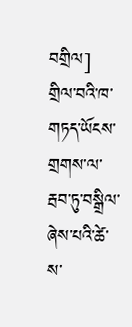བགྲིལ] གྲིལ་བའི་ཁ་གཏད་ཡོངས་གྲགས་ལ་རྦབ་ཏུ་བསྒྲིལ་ཞེས་པའི་ཚེ་ས་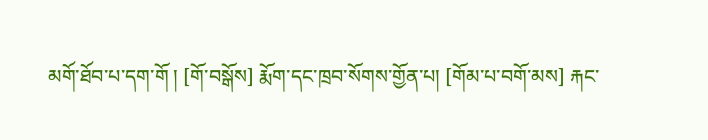མགོ་ཐོབ་པ་དག་གོ ། [གོ་བསྒོས] རྨོག་དང་ཁྲབ་སོགས་གྱོན་པ། [གོམ་པ་བགོ་མས] རྐང་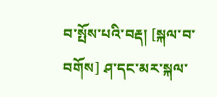བ་སྤོས་པའི་བརྡ། [སྐལ་བ་བགོས] ཤ་དང་མར་སྐལ་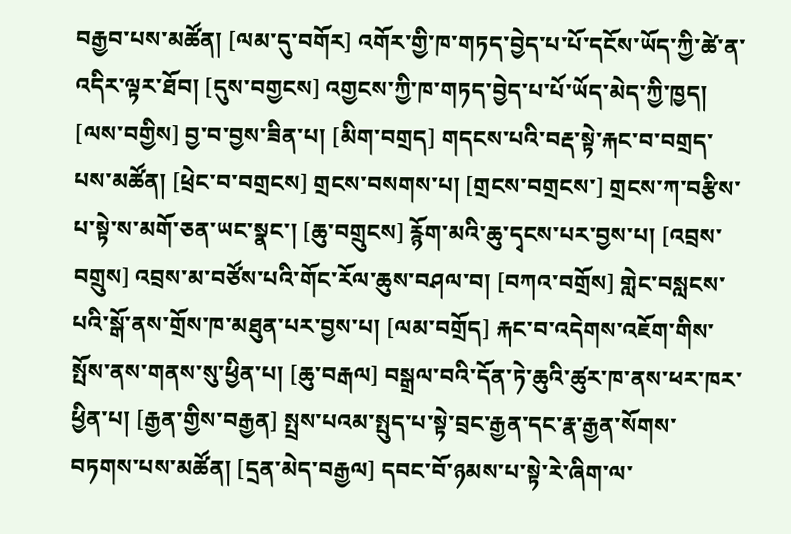བརྒྱབ་པས་མཚོན། [ལམ་དུ་བགོར] འགོར་གྱི་ཁ་གཏད་བྱེད་པ་པོ་དངོས་ཡོད་ཀྱི་ཚེ་ན་འདིར་ལྟར་ཐོབ། [དུས་བགྱངས] འགྱངས་ཀྱི་ཁ་གཏད་བྱེད་པ་པོ་ཡོད་མེད་ཀྱི་ཁྱད། [ལས་བགྱིས] བྱ་བ་བྱས་ཟིན་པ། [མིག་བགྲད] གདངས་པའི་བརྡ་སྟེ་རྐང་བ་བགྲད་པས་མཚོན། [ཕྲེང་བ་བགྲངས] གྲངས་བསགས་པ། [གྲངས་བགྲངས་] གྲངས་ཀ་བརྩིས་པ་སྟེ་ས་མགོ་ཅན་ཡང་སྣང་། [ཆུ་བགྲུངས] རྙོག་མའི་ཆུ་དྭངས་པར་བྱས་པ། [འབྲས་བགྲུས] འབྲས་མ་བཙོས་པའི་གོང་རོལ་ཆུས་བཤལ་བ། [བཀའ་བགྲོས] གླེང་བསླངས་པའི་སྒོ་ནས་གྲོས་ཁ་མཐུན་པར་བྱས་པ། [ལམ་བགྲོད] རྐང་བ་འདེགས་འཇོག་གིས་སྤོས་ནས་གནས་སུ་ཕྱིན་པ། [ཆུ་བརྒལ] བསྒྲལ་བའི་དོན་ཏེ་ཆུའི་ཚུར་ཁ་ནས་ཕར་ཁར་ཕྱིན་པ། [རྒྱན་གྱིས་བརྒྱན] སྤྲས་པའམ་སྤུད་པ་སྟེ་བྲང་རྒྱན་དང་རྣ་རྒྱན་སོགས་བཏགས་པས་མཚོན། [དྲན་མེད་བརྒྱལ] དབང་བོ་ཉམས་པ་སྟེ་རེ་ཞིག་ལ་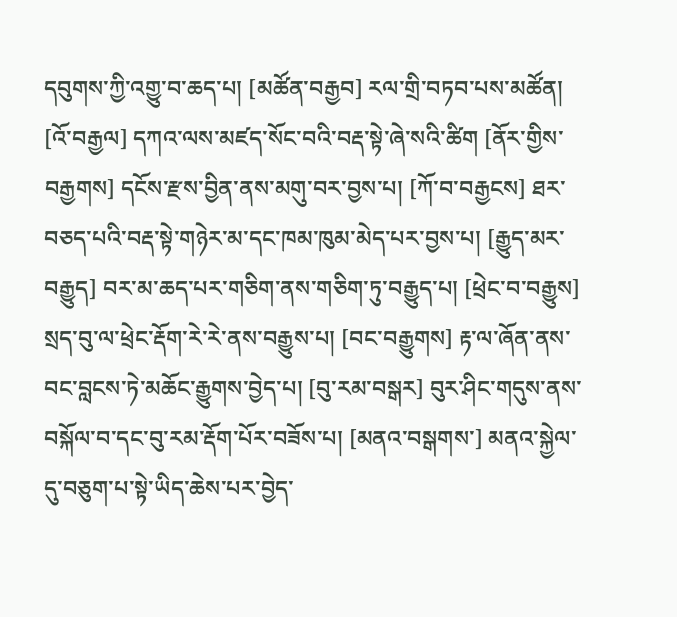དབུགས་ཀྱི་འགྱུ་བ་ཆད་པ། [མཚོན་བརྒྱབ] རལ་གྲི་བཏབ་པས་མཚོན། [འོ་བརྒྱལ] དཀའ་ལས་མཛད་སོང་བའི་བརྡ་སྟེ་ཞེ་སའི་ཚིག [ནོར་གྱིས་བརྒྱགས] དངོས་རྫས་བྱིན་ནས་མགུ་བར་བྱས་པ། [ཀོ་བ་བརྒྱངས] ཐར་བཅད་པའི་བརྡ་སྟེ་གཉེར་མ་དང་ཁམ་ཁུམ་མེད་པར་བྱས་པ། [རྒྱུད་མར་བརྒྱུད] བར་མ་ཆད་པར་གཅིག་ནས་གཅིག་ཏུ་བརྒྱུད་པ། [ཕྲེང་བ་བརྒྱུས] སྲད་བུ་ལ་ཕྲེང་རྡོག་རེ་རེ་ནས་བརྒྱུས་པ། [བང་བརྒྱུགས] རྟ་ལ་ཞོན་ནས་བང་བླངས་ཏེ་མཆོང་རྒྱུགས་བྱེད་པ། [བུ་རམ་བསྒར] བུར་ཤིང་གདུས་ནས་བསྐོལ་བ་དང་བུ་རམ་རྡོག་པོར་བཟོས་པ། [མནའ་བསྒགས་] མནའ་སྐྱེལ་དུ་བཅུག་པ་སྟེ་ཡིད་ཆེས་པར་བྱེད་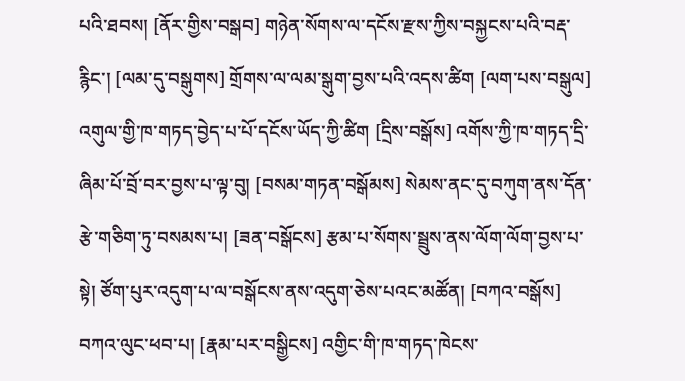པའི་ཐབས། [ནོར་གྱིས་བསྒབ] གཉེན་སོགས་ལ་དངོས་རྫས་ཀྱིས་བསྐྱངས་པའི་བརྡ་རྙིང་། [ལམ་དུ་བསྒུགས] གྲོགས་ལ་ལམ་སྒུག་བྱས་པའི་འདས་ཚིག [ལག་པས་བསྒུལ] འགུལ་གྱི་ཁ་གཏད་བྱེད་པ་པོ་དངོས་ཡོད་ཀྱི་ཚིག [དྲིས་བསྒོས] འགོས་ཀྱི་ཁ་གཏད་དྲི་ཞིམ་པོ་བྲོ་བར་བྱས་པ་ལྟ་བུ། [བསམ་གཏན་བསྒོམས] སེམས་ནང་དུ་བཀུག་ནས་དོན་རྩེ་གཅིག་ཏུ་བསམས་པ། [ཟན་བསྒོངས] རྩམ་པ་སོགས་སྦྲུས་ནས་ལོག་ལོག་བྱས་པ་སྟེ། ཙོག་པུར་འདུག་པ་ལ་བསྒོངས་ནས་འདུག་ཅེས་པའང་མཚོན། [བཀའ་བསྒོས] བཀའ་ལུང་ཕབ་པ། [རྣམ་པར་བསྒྱིངས] འགྱིང་གི་ཁ་གཏད་ཁེངས་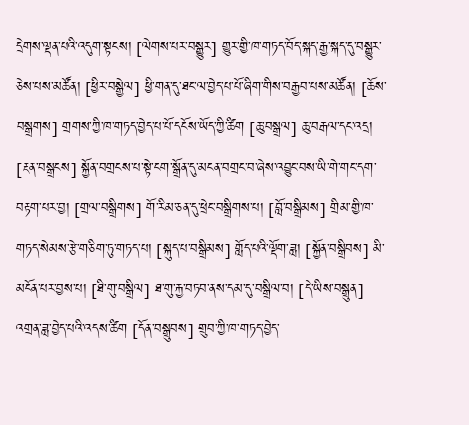དྲེགས་ལྡན་པའི་འདུག་སྟངས། [ལེགས་པར་བསྒྱུར] གྱུར་གྱི་ཁ་གཏད་བོད་སྐད་རྒྱ་སྐད་དུ་བསྒྱུར་ཅེས་པས་མཚོན། [ཕྱིར་བསྒྱེལ] ཕྱི་གན་དུ་ཐང་ལ་བྱེད་པ་པོ་ཞིག་གིས་བརྒྱབ་པས་མཚོན། [ཆོས་བསྒྲགས] གྲགས་ཀྱི་ཁ་གཏད་བྱེད་པ་པོ་དངོས་ཡོད་ཀྱི་ཚིག [ཆུ་བསྒྲལ] ཆུ་བརྒལ་དང་འདྲ། [རྔན་བསྒྲངས] སྐྱོན་བགྲངས་པ་སྟེ་ངག་སྒྲོན་དུ་མངན་བགྲང་བ་ཞེས་འབྱུང་བས་ཡི་གེ་གང་དག་བརྟག་པར་བྱ། [གྲལ་བསྒྲིགས] གོ་རིམ་ཅན་དུ་ཕྲེང་བསྒྲིགས་པ། [བློ་བསྒྲིམས] གྲིམ་གྱི་ཁ་གཏད་སེམས་རྩེ་གཅིག་ཏུ་གཏད་པ། [སྐུད་པ་བསྒྲིམས] གློད་པའི་ལྡོག་ཟླ། [སྐྱོན་བསྒྲིབས] མི་མངོན་པར་བྱས་པ། [ཐི་གུ་བསྒྲིལ] ཐ་གུ་རྐྱ་བཏབ་ནས་དམ་དུ་བསྒྲིལ་བ། [དེ་ཡིས་བསྒྲུན] འགྲན་ཟླ་བྱེད་པའི་འདས་ཚིག [དོན་བསྒྲུབས] གྲུབ་ཀྱི་ཁ་གཏད་བྱེད་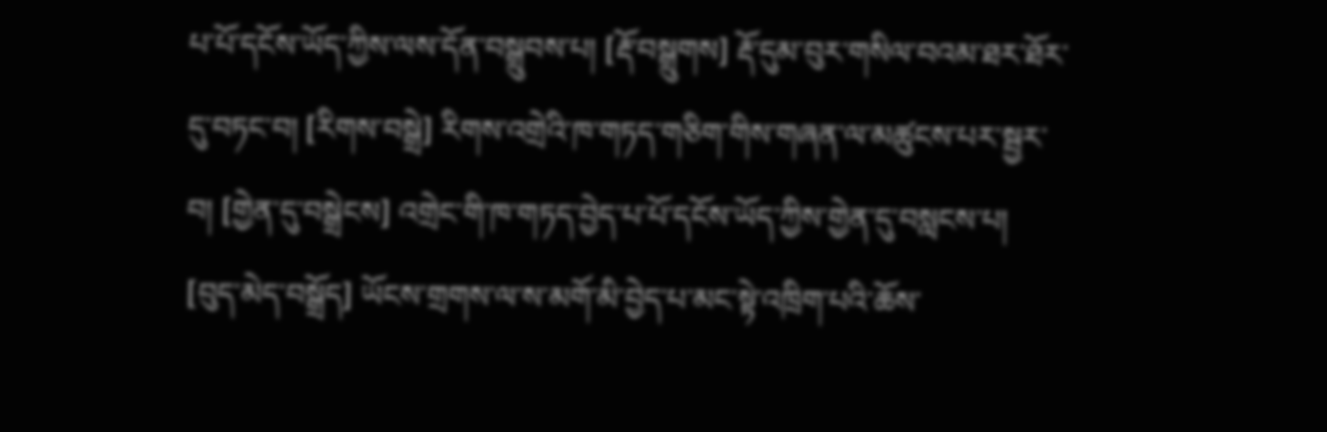པ་པོ་དངོས་ཡོད་ཀྱིས་ལས་དོན་བསྒྲུབས་པ། [རྡོ་བསྒྲུགས] རྡོ་དུམ་བུར་གསིལ་བའམ་ཐར་ཐོར་དུ་བཏང་བ། [རིགས་བསྒྲེ] རིགས་འགྲེའི་ཁ་གཏད་གཅིག་གིས་གཞན་ལ་མཚུངས་པར་སྦྱར་བ། [གྱེན་དུ་བསྒྲེངས] འགྲེང་གི་ཁ་གཏད་བྱེད་པ་པོ་དངོས་ཡོད་ཀྱིས་གྱེན་དུ་བསླངས་པ། [བུད་མེད་བསྒྲོད] ཡོངས་གྲགས་ལ་ས་མགོ་མི་བྱེད་པ་མང་སྟེ་འཁྲིག་པའི་ཆོས་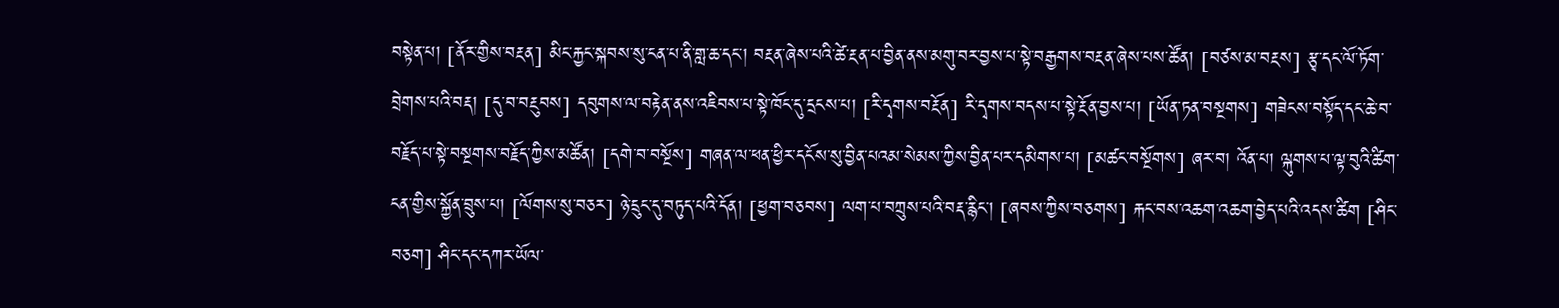བསྟེན་པ། [ནོར་གྱིས་བརྔན] མིང་རྐྱང་སྐབས་སུ་ངན་པ་ནི་གླ་ཆ་དང་། བརྔན་ཞེས་པའི་ཚེ་རྔན་པ་བྱིན་ནས་མགུ་བར་བྱས་པ་སྟེ་བརྒྱགས་བརྔན་ཞེས་པས་ཚོན། [བཙས་མ་བརྔས] རྩྭ་དང་ལོ་ཏོག་བྲེགས་པའི་བརྡ། [དུ་བ་བརྔུབས] དབུགས་ལ་བརྟེན་ནས་འཇིབས་པ་སྟེ་ཁོང་དུ་དྲངས་པ། [རི་དྭགས་བརྔོན] རི་དྭགས་བདས་པ་སྟེ་རྔོན་བྱས་པ། [ཡོན་ཏན་བསྔགས] གཟེངས་བསྟོད་དང་ཆེ་བ་བརྗོད་པ་སྟེ་བསྔགས་བརྗོད་ཀྱིས་མཚོན། [དགེ་བ་བསྔོས] གཞན་ལ་ཕན་ཕྱིར་དངོས་སུ་བྱིན་པའམ་སེམས་ཀྱིས་བྱིན་པར་དམིགས་པ། [མཚང་བསྔོགས] ཞར་བ། འོན་པ། ལྐུགས་པ་ལྟ་བུའི་ཚིག་ངན་གྱིས་སྐྱོན་བྲུས་པ། [ལོགས་སུ་བཅར] ཉེ་དྲུང་དུ་བཏུད་པའི་དོན། [ཕྱག་བཅབས] ལག་པ་བཀྲུས་པའི་བརྡ་རྙིང་། [ཞབས་ཀྱིས་བཅགས] རྐང་བས་འཆག་འཆག་བྱེད་པའི་འདས་ཚིག [ཤིང་བཅག] ཤིང་དང་དཀར་ཡོལ་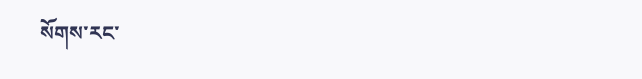སོགས་རང་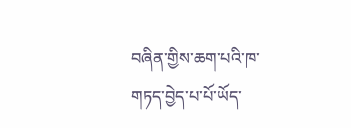བཞིན་གྱིས་ཆག་པའི་ཁ་གཏད་བྱེད་པ་པོ་ཡོད་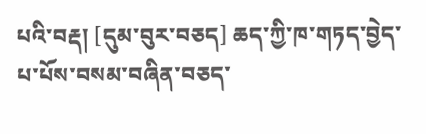པའི་བརྡ། [དུམ་བུར་བཅད] ཆད་ཀྱི་ཁ་གཏད་བྱེད་པ་པོས་བསམ་བཞིན་བཅད་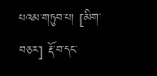པའམ་གཏུབ་པ། [མིག་བཅར] རྡོ་བ་དང་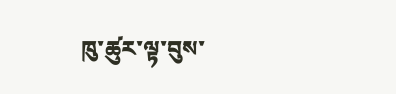ཁུ་ཚུར་ལྟ་བུས་